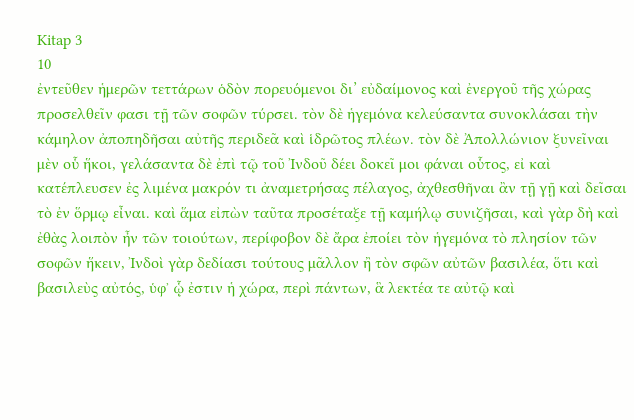Kitap 3
10
ἐντεῦθεν ἡμερῶν τεττάρων ὁδὸν πορευόμενοι δι’ εὐδαίμονος καὶ ἐνεργοῦ τῆς χώρας προσελθεῖν φασι τῇ τῶν σοφῶν τύρσει. τὸν δὲ ἡγεμόνα κελεύσαντα συνοκλάσαι τὴν κάμηλον ἀποπηδῆσαι αὐτῆς περιδεᾶ καὶ ἱδρῶτος πλέων. τὸν δὲ Ἀπολλώνιον ξυνεῖναι μὲν οὗ ἥκοι, γελάσαντα δὲ ἐπὶ τῷ τοῦ Ἰνδοῦ δέει δοκεῖ μοι φάναι οὗτος, εἰ καὶ κατέπλευσεν ἐς λιμένα μακρόν τι ἀναμετρήσας πέλαγος, ἀχθεσθῆναι ἂν τῇ γῇ καὶ δεῖσαι τὸ ἐν ὅρμῳ εἶναι. καὶ ἅμα εἰπὼν ταῦτα προσέταξε τῇ καμήλῳ συνιζῆσαι, καὶ γὰρ δὴ καὶ ἐθὰς λοιπὸν ἦν τῶν τοιούτων, περίφοβον δὲ ἄρα ἐποίει τὸν ἡγεμόνα τὸ πλησίον τῶν σοφῶν ἥκειν, Ἰνδοὶ γὰρ δεδίασι τούτους μᾶλλον ἢ τὸν σφῶν αὐτῶν βασιλέα, ὅτι καὶ βασιλεὺς αὐτός, ὑφʼ ᾧ ἐστιν ἡ χώρα, περὶ πάντων, ἃ λεκτέα τε αὐτῷ καὶ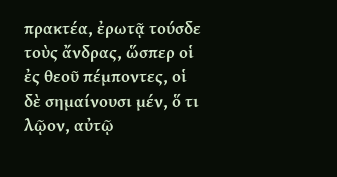πρακτέα, ἐρωτᾷ τούσδε τοὺς ἄνδρας, ὥσπερ οἱ ἐς θεοῦ πέμποντες, οἱ δὲ σημαίνουσι μέν, ὅ τι λῷον, αὐτῷ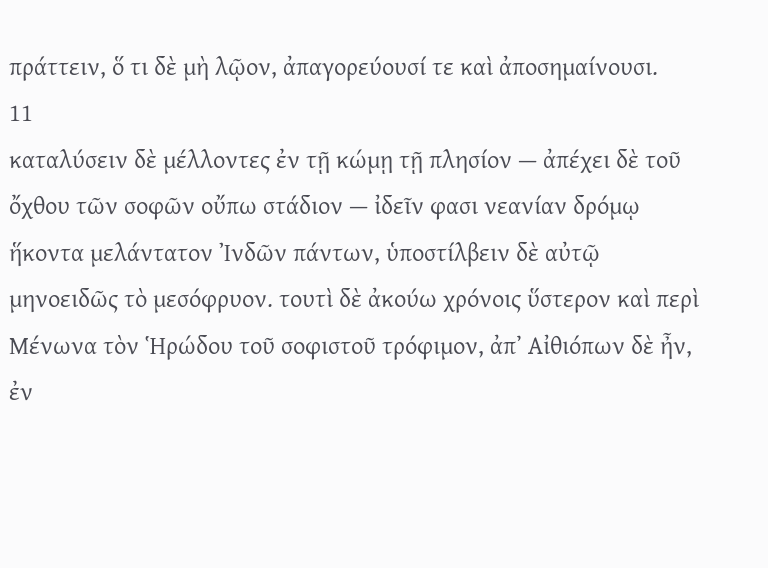πράττειν, ὅ τι δὲ μὴ λῷον, ἀπαγορεύουσί τε καὶ ἀποσημαίνουσι.
11
καταλύσειν δὲ μέλλοντες ἐν τῇ κώμῃ τῇ πλησίον — ἀπέχει δὲ τοῦ ὄχθου τῶν σοφῶν οὔπω στάδιον — ἰδεῖν φασι νεανίαν δρόμῳ ἥκοντα μελάντατον Ἰνδῶν πάντων, ὑποστίλβειν δὲ αὐτῷ μηνοειδῶς τὸ μεσόφρυον. τουτὶ δὲ ἀκούω χρόνοις ὕστερον καὶ περὶ Μένωνα τὸν Ἡρώδου τοῦ σοφιστοῦ τρόφιμον, ἀπʼ Αἰθιόπων δὲ ἦν, ἐν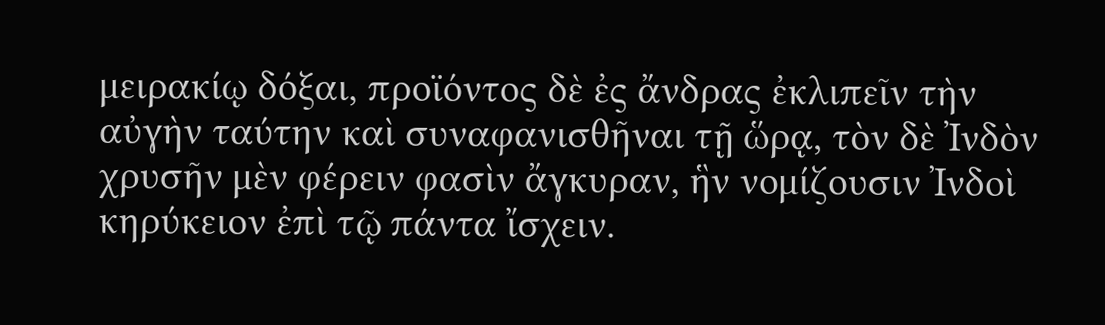μειρακίῳ δόξαι, προϊόντος δὲ ἐς ἄνδρας ἐκλιπεῖν τὴν αὐγὴν ταύτην καὶ συναφανισθῆναι τῇ ὥρᾳ, τὸν δὲ Ἰνδὸν χρυσῆν μὲν φέρειν φασὶν ἄγκυραν, ἣν νομίζουσιν Ἰνδοὶ κηρύκειον ἐπὶ τῷ πάντα ἴσχειν.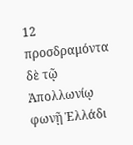12
προσδραμόντα δὲ τῷ Ἀπολλωνίῳ φωνῇ Ἑλλάδι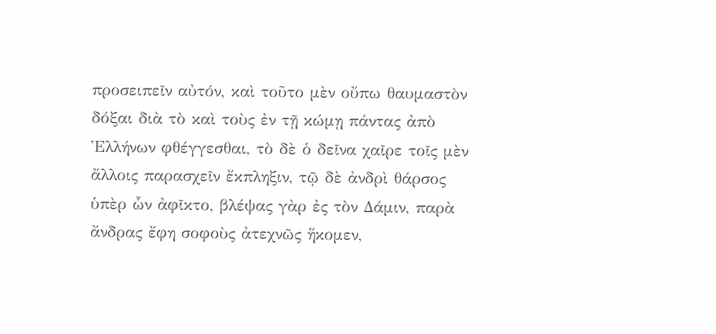προσειπεῖν αὐτόν, καὶ τοῦτο μὲν οὔπω θαυμαστὸν δόξαι διὰ τὸ καὶ τοὺς ἐν τῇ κώμῃ πάντας ἀπὸ Ἑλλήνων φθέγγεσθαι, τὸ δὲ ὁ δεῖνα χαῖρε τοῖς μὲν ἄλλοις παρασχεῖν ἔκπληξιν, τῷ δὲ ἀνδρὶ θάρσος ὑπὲρ ὧν ἀφῖκτο, βλέψας γὰρ ἐς τὸν Δάμιν, παρὰ ἄνδρας ἔφη σοφοὺς ἀτεχνῶς ἥκομεν,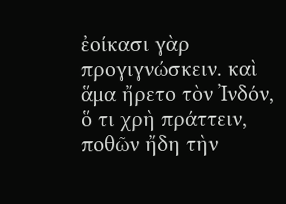ἐοίκασι γὰρ προγιγνώσκειν. καὶ ἅμα ἤρετο τὸν Ἰνδόν, ὅ τι χρὴ πράττειν, ποθῶν ἤδη τὴν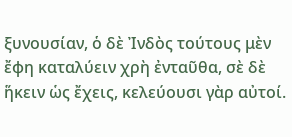ξυνουσίαν, ὁ δὲ Ἰνδὸς τούτους μὲν ἔφη καταλύειν χρὴ ἐνταῦθα, σὲ δὲ ἥκειν ὡς ἔχεις, κελεύουσι γὰρ αὐτοί.